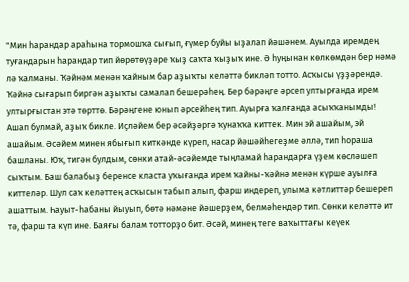"Мин һарандар араһына тормошҡа сығып, ғүмер буйы ыҙалап йәшәнем. Ауылда иремдең туғандарын һарандар тип йөрөтөүҙәре ҡыҙ саҡта ҡыҙыҡ ине. Ә һуңынан көлкөмдән бер нәмә лә ҡалманы. Ҡәйнәм менән ҡайным бар аҙыҡты келәттә бикләп тотто. Асҡысы үҙҙәрендә. Ҡәйнә сығарып биргән аҙыҡты самалап бешерәһең. Бер бәрәңге әрсеп ултырғанда ирем ултырғыстан этә төрттө. Бәрәңгене юнып әрсейһең тип. Ауырға ҡалғанда асыҡҡанымды! Ашап булмай, аҙыҡ бикле. Иҫләйем бер әсәйҙәргә ҡунаҡҡа киттек. Мин эй ашайым, эй ашайым. Әсәйем минен ябығып киткәнде күреп, насар йәшәйһегеҙме әллә, тип һораша башланы. Юҡ, тигән булдым, сөнки атай-әсәйемде тыңламай һарандарға үҙем көсләшеп сыҡтым. Баш балабыҙ беренсе класта уҡығанда ирем ҡайны-ҡәйнә менән күрше ауылға киттеләр. Шул саҡ келәттең асҡысын табып алып, фарш индереп, улыма кәтлиттәр бешереп ашаттым. Һауыт-һабаны йыуып, бөтә нәмәне йәшерҙем, белмәһендәр тип. Сөнки келәттә ит тә, фарш та күп ине. Баяғы балам тотторҙо бит. Әсәй, минең теге ваҡыттағы кеүек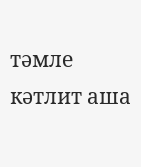тәмле кәтлит аша